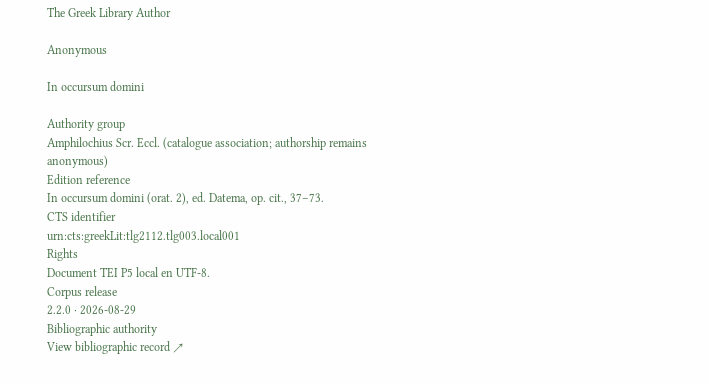The Greek Library Author

Anonymous

In occursum domini

Authority group
Amphilochius Scr. Eccl. (catalogue association; authorship remains anonymous)
Edition reference
In occursum domini (orat. 2), ed. Datema, op. cit., 37–73.
CTS identifier
urn:cts:greekLit:tlg2112.tlg003.local001
Rights
Document TEI P5 local en UTF-8.
Corpus release
2.2.0 · 2026-08-29
Bibliographic authority
View bibliographic record ↗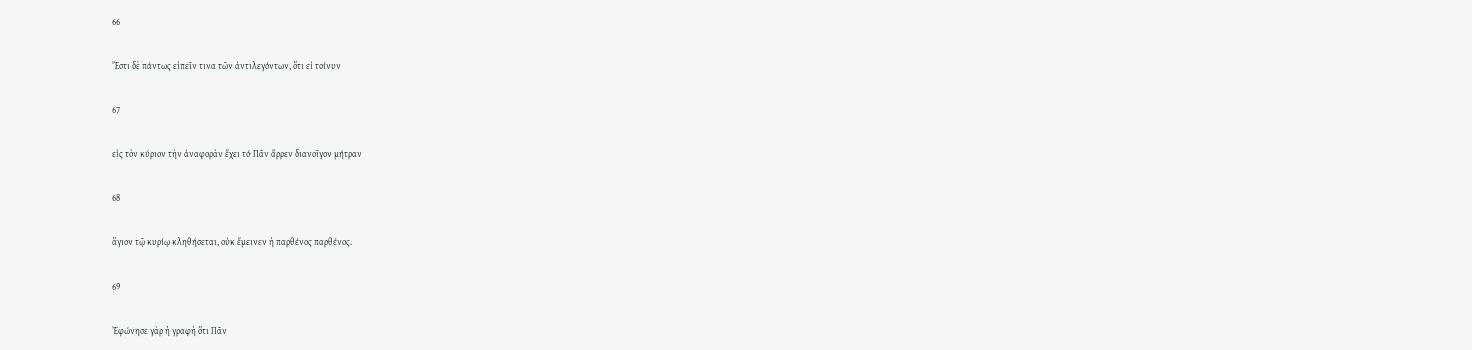66

Ἔστι δὲ πάντως εἰπεῖν τινα τῶν ἀντιλεγόντων, ὅτι εἰ τοίνυν

67

εἰς τὸν κύριον τὴν ἀναφορὰν ἔχει τό· Πᾶν ἄρρεν διανοῖγον μήτραν

68

ἅγιον τῷ κυρίῳ κληθήσεται, οὐκ ἔμεινεν ἡ παρθένος παρθένος.

69

Ἐφώνησε γὰρ ἡ γραφὴ ὅτι Πᾶν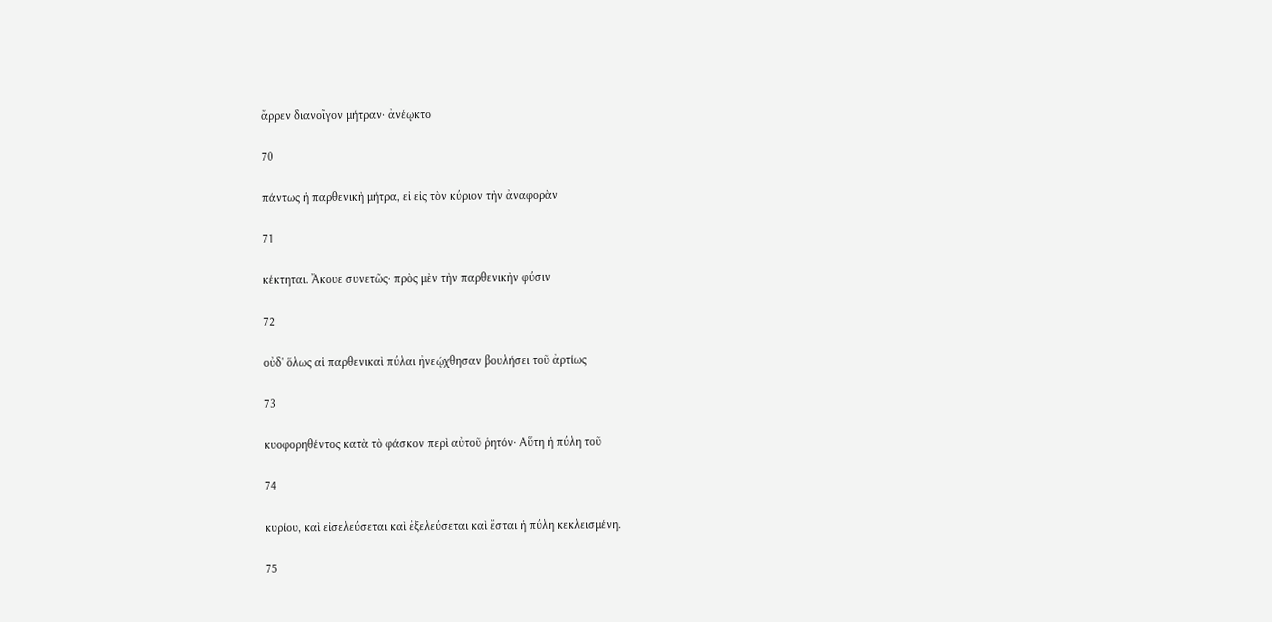ἄρρεν διανοῖγον μήτραν· ἀνέῳκτο

70

πάντως ἡ παρθενικὴ μήτρα, εἰ εἰς τὸν κύριον τὴν ἀναφορὰν

71

κέκτηται. Ἄκουε συνετῶς· πρὸς μὲν τὴν παρθενικὴν φύσιν

72

οὐδ' ὅλως αἱ παρθενικαὶ πύλαι ἠνεῴχθησαν βουλήσει τοῦ ἀρτίως

73

κυοφορηθέντος κατὰ τὸ φάσκον περὶ αὐτοῦ ῥητόν· Αὕτη ἡ πύλη τοῦ

74

κυρίου, καὶ εἰσελεύσεται καὶ ἐξελεύσεται καὶ ἔσται ἡ πύλη κεκλεισμένη.

75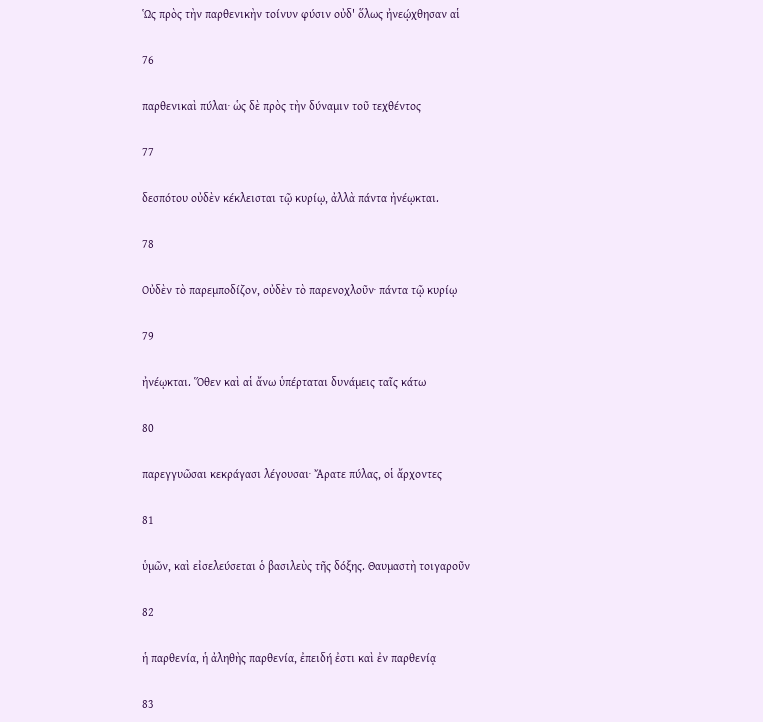Ὡς πρὸς τὴν παρθενικὴν τοίνυν φύσιν οὐδ' ὅλως ἠνεῴχθησαν αἱ

76

παρθενικαὶ πύλαι· ὡς δὲ πρὸς τὴν δύναμιν τοῦ τεχθέντος

77

δεσπότου οὐδὲν κέκλεισται τῷ κυρίῳ, ἀλλὰ πάντα ἠνέῳκται.

78

Οὐδὲν τὸ παρεμποδίζον, οὐδὲν τὸ παρενοχλοῦν· πάντα τῷ κυρίῳ

79

ἠνέῳκται. Ὅθεν καὶ αἱ ἄνω ὑπέρταται δυνάμεις ταῖς κάτω

80

παρεγγυῶσαι κεκράγασι λέγουσαι· Ἄρατε πύλας, οἱ ἄρχοντες

81

ὑμῶν, καὶ εἰσελεύσεται ὁ βασιλεὺς τῆς δόξης. Θαυμαστὴ τοιγαροῦν

82

ἡ παρθενία, ἡ ἀληθὴς παρθενία, ἐπειδή ἐστι καὶ ἐν παρθενίᾳ

83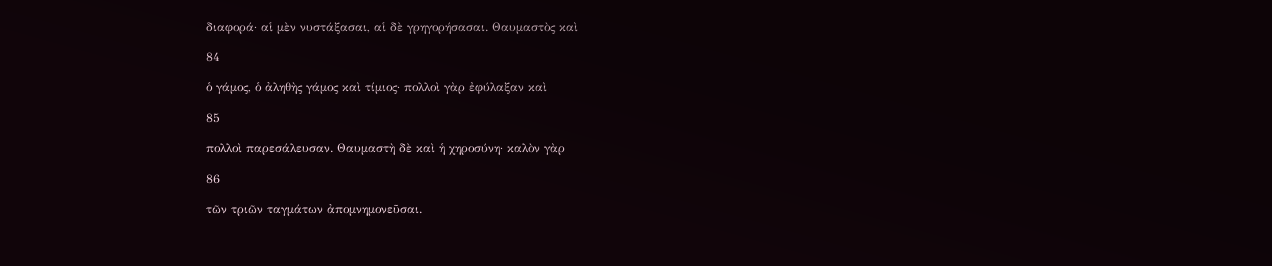διαφορά· αἱ μὲν νυστάξασαι, αἱ δὲ γρηγορήσασαι. Θαυμαστὸς καὶ

84

ὁ γάμος, ὁ ἀληθὴς γάμος καὶ τίμιος· πολλοὶ γὰρ ἐφύλαξαν καὶ

85

πολλοὶ παρεσάλευσαν. Θαυμαστὴ δὲ καὶ ἡ χηροσύνη· καλὸν γὰρ

86

τῶν τριῶν ταγμάτων ἀπομνημονεῦσαι.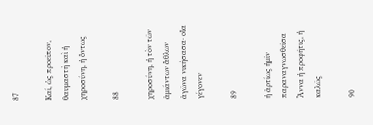87

Καί, ὡς προεῖπον, θαυμαστὴ καὶ ἡ χηροσύνη, ἡ ὄντως

88

χηροσύνη, ἡ τὸν τῶν ἀμιάντων ἄθλων ἀγῶνα νικήσασα· οἵα γέγονεν

89

ἡ ἀρτίως ἡμῖν παραναγνωσθεῖσα Ἄννα ἡ προφῆτις, ἡ καλῶς

90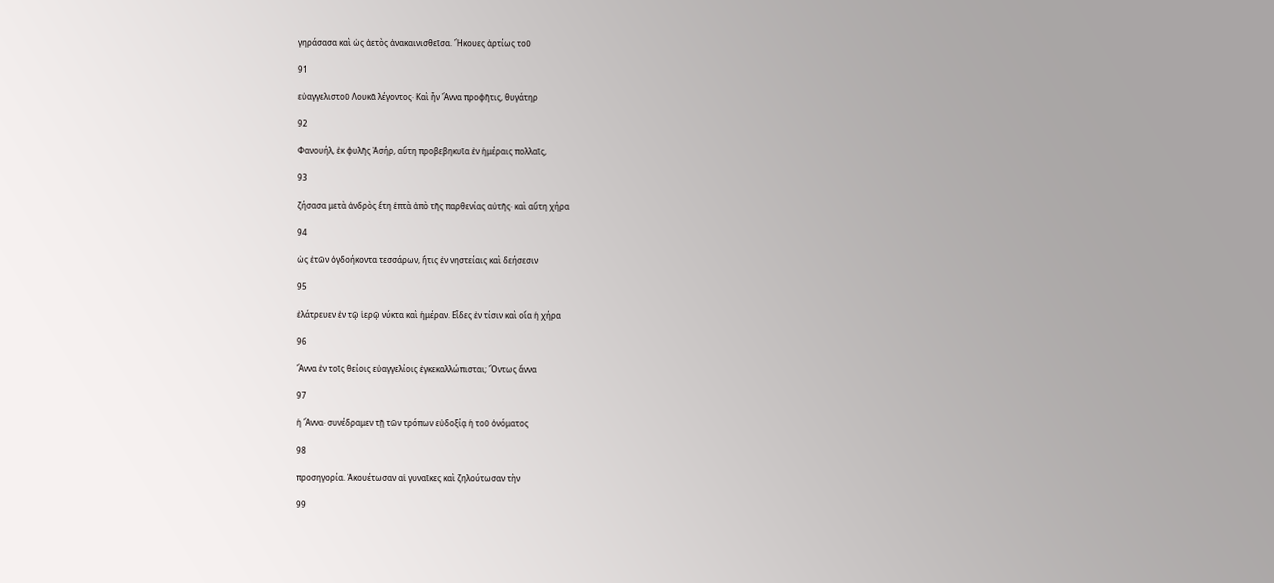γηράσασα καὶ ὡς ἀετὸς ἀνακαινισθεῖσα. Ἤκουες ἀρτίως τοῦ

91

εὐαγγελιστοῦ Λουκᾶ λέγοντος· Καὶ ἦν Ἄννα προφῆτις, θυγάτηρ

92

Φανουήλ, ἐκ φυλῆς Ἀσήρ, αὕτη προβεβηκυῖα ἐν ἡμέραις πολλαῖς,

93

ζήσασα μετὰ ἀνδρὸς ἔτη ἑπτὰ ἀπὸ τῆς παρθενίας αὐτῆς· καὶ αὕτη χήρα

94

ὡς ἐτῶν ὀγδοήκοντα τεσσάρων, ἥτις ἐν νηστείαις καὶ δεήσεσιν

95

ἐλάτρευεν ἐν τῷ ἱερῷ νύκτα καὶ ἡμέραν. Εἶδες ἐν τίσιν καὶ οἵα ἡ χήρα

96

Ἄννα ἐν τοῖς θείοις εὐαγγελίοις ἐγκεκαλλώπισται; Ὄντως ἄννα

97

ἡ Ἄννα· συνέδραμεν τῇ τῶν τρόπων εὐδοξίᾳ ἡ τοῦ ὀνόματος

98

προσηγορία. Ἀκουέτωσαν αἱ γυναῖκες καὶ ζηλούτωσαν τὴν

99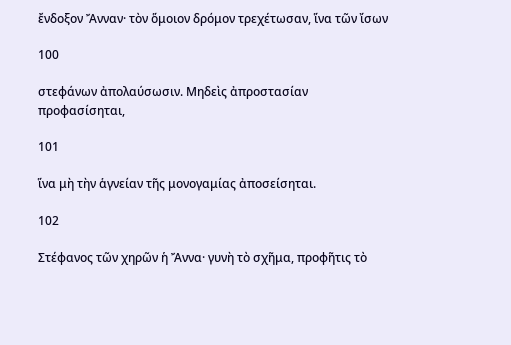ἔνδοξον Ἄνναν· τὸν ὅμοιον δρόμον τρεχέτωσαν, ἵνα τῶν ἴσων

100

στεφάνων ἀπολαύσωσιν. Μηδεὶς ἀπροστασίαν προφασίσηται,

101

ἵνα μὴ τὴν ἁγνείαν τῆς μονογαμίας ἀποσείσηται.

102

Στέφανος τῶν χηρῶν ἡ Ἄννα· γυνὴ τὸ σχῆμα, προφῆτις τὸ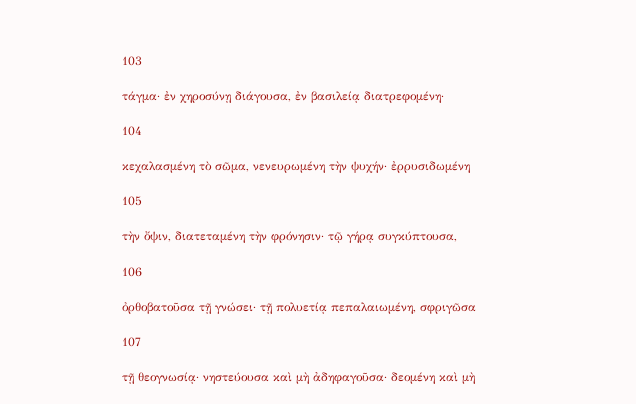103

τάγμα· ἐν χηροσύνῃ διάγουσα, ἐν βασιλείᾳ διατρεφομένη·

104

κεχαλασμένη τὸ σῶμα, νενευρωμένη τὴν ψυχήν· ἐρρυσιδωμένη

105

τὴν ὄψιν, διατεταμένη τὴν φρόνησιν· τῷ γήρᾳ συγκύπτουσα,

106

ὀρθοβατοῦσα τῇ γνώσει· τῇ πολυετίᾳ πεπαλαιωμένη, σφριγῶσα

107

τῇ θεογνωσίᾳ· νηστεύουσα καὶ μὴ ἀδηφαγοῦσα· δεομένη καὶ μὴ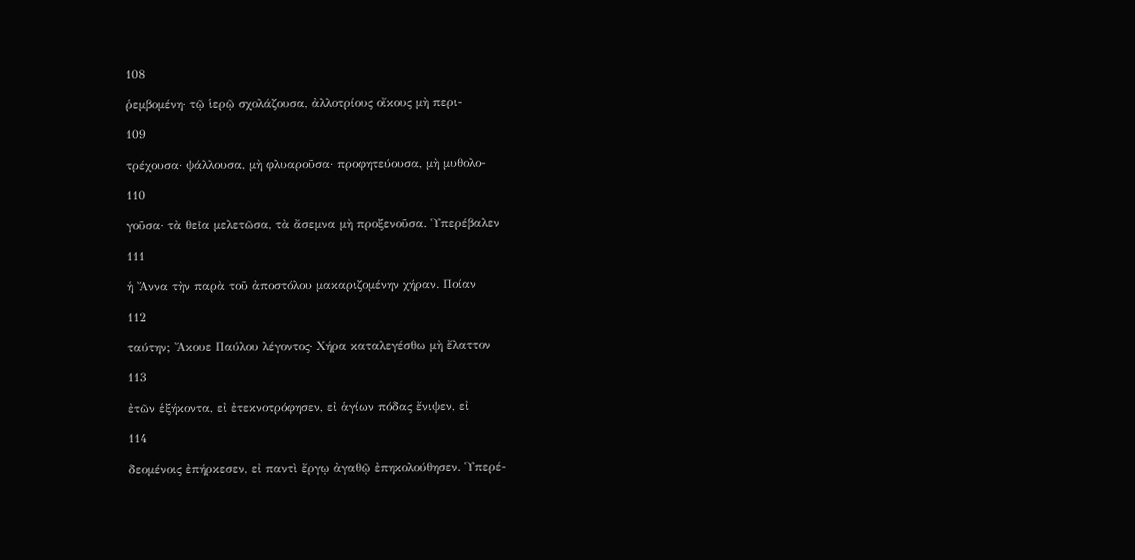108

ῥεμβομένη· τῷ ἱερῷ σχολάζουσα, ἀλλοτρίους οἴκους μὴ περι-

109

τρέχουσα· ψάλλουσα, μὴ φλυαροῦσα· προφητεύουσα, μὴ μυθολο-

110

γοῦσα· τὰ θεῖα μελετῶσα, τὰ ἄσεμνα μὴ προξενοῦσα. Ὑπερέβαλεν

111

ἡ Ἄννα τὴν παρὰ τοῦ ἀποστόλου μακαριζομένην χήραν. Ποίαν

112

ταύτην; Ἄκουε Παύλου λέγοντος· Χήρα καταλεγέσθω μὴ ἔλαττον

113

ἐτῶν ἑξήκοντα, εἰ ἐτεκνοτρόφησεν, εἰ ἁγίων πόδας ἔνιψεν, εἰ

114

δεομένοις ἐπήρκεσεν, εἰ παντὶ ἔργῳ ἀγαθῷ ἐπηκολούθησεν. Ὑπερέ-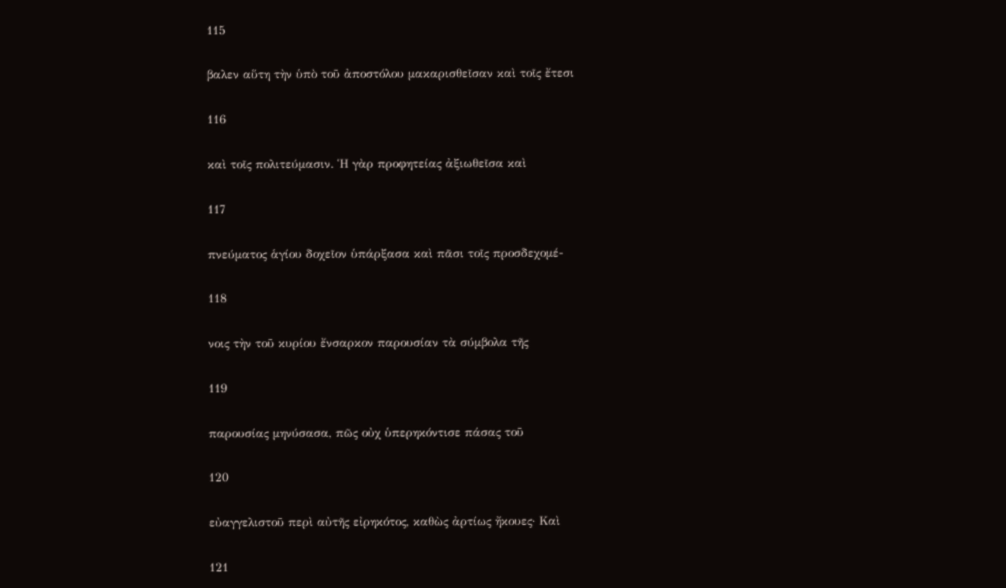115

βαλεν αὕτη τὴν ὑπὸ τοῦ ἀποστόλου μακαρισθεῖσαν καὶ τοῖς ἔτεσι

116

καὶ τοῖς πολιτεύμασιν. Ἡ γὰρ προφητείας ἀξιωθεῖσα καὶ

117

πνεύματος ἁγίου δοχεῖον ὑπάρξασα καὶ πᾶσι τοῖς προσδεχομέ-

118

νοις τὴν τοῦ κυρίου ἔνσαρκον παρουσίαν τὰ σύμβολα τῆς

119

παρουσίας μηνύσασα, πῶς οὐχ ὑπερηκόντισε πάσας τοῦ

120

εὐαγγελιστοῦ περὶ αὐτῆς εἰρηκότος, καθὼς ἀρτίως ἤκουες· Καὶ

121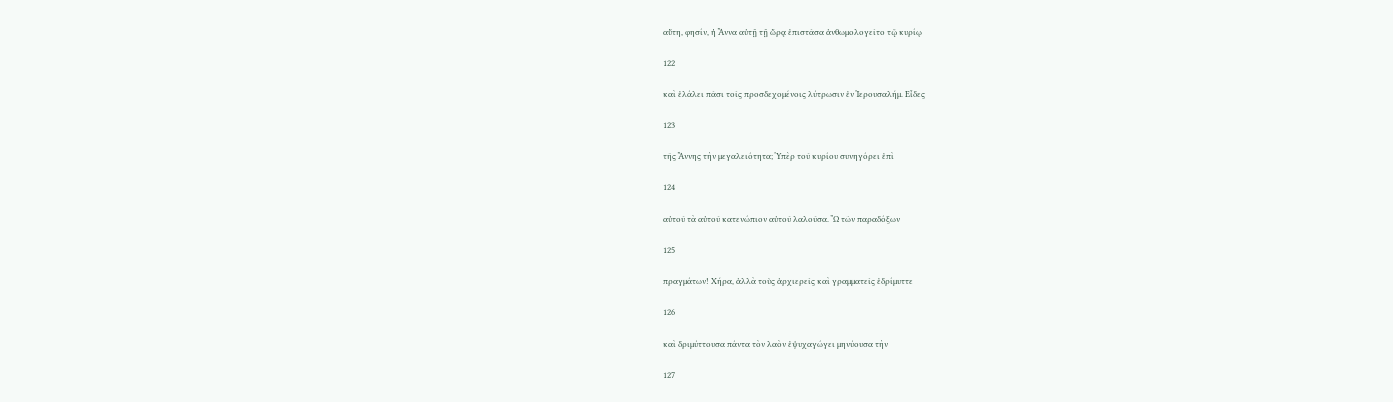αὕτη, φησίν, ἡ Ἄννα αὐτῇ τῇ ὥρᾳ ἐπιστᾶσα ἀνθωμολογεῖτο τῷ κυρίῳ

122

καὶ ἐλάλει πᾶσι τοῖς προσδεχομένοις λύτρωσιν ἐν Ἱερουσαλήμ. Εἶδες

123

τῆς Ἄννης τὴν μεγαλειότητα; Ὑπὲρ τοῦ κυρίου συνηγόρει ἐπὶ

124

αὐτοῦ τὰ αὐτοῦ κατενώπιον αὐτοῦ λαλοῦσα. Ὢ τῶν παραδόξων

125

πραγμάτων! Χήρα, ἀλλὰ τοὺς ἀρχιερεῖς καὶ γραμματεῖς ἐδρίμυττε

126

καὶ δριμύττουσα πάντα τὸν λαὸν ἐψυχαγώγει μηνύουσα τὴν

127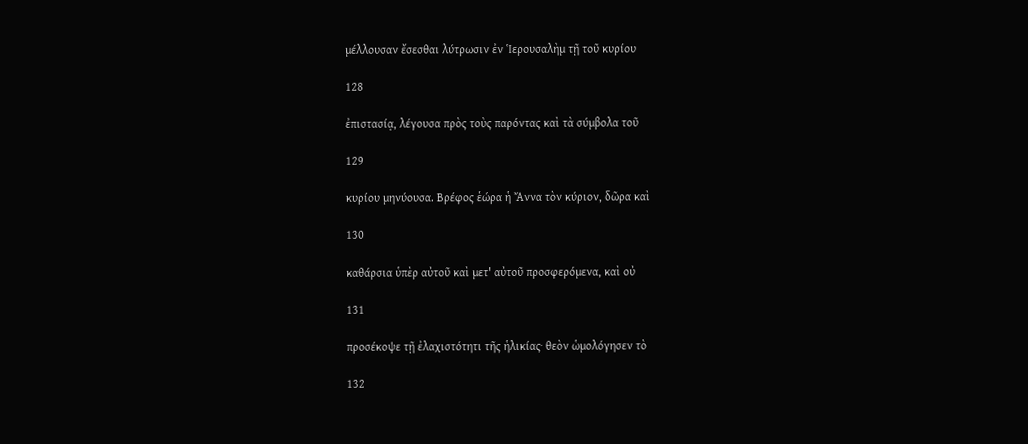μέλλουσαν ἔσεσθαι λύτρωσιν ἐν Ἱερουσαλὴμ τῇ τοῦ κυρίου

128

ἐπιστασίᾳ, λέγουσα πρὸς τοὺς παρόντας καὶ τὰ σύμβολα τοῦ

129

κυρίου μηνύουσα. Βρέφος ἑώρα ἡ Ἄννα τὸν κύριον, δῶρα καὶ

130

καθάρσια ὑπὲρ αὐτοῦ καὶ μετ' αὐτοῦ προσφερόμενα, καὶ οὐ

131

προσέκοψε τῇ ἐλαχιστότητι τῆς ἡλικίας· θεὸν ὡμολόγησεν τὸ

132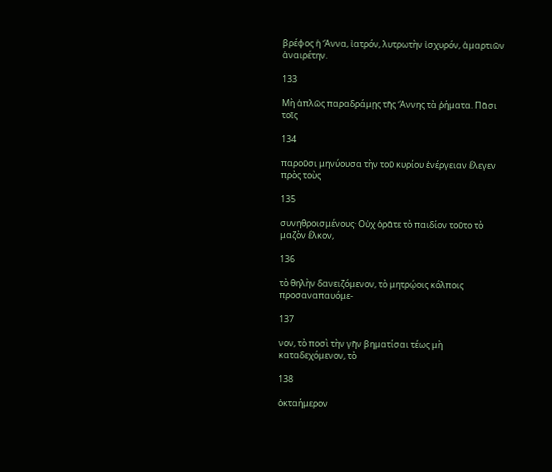βρέφος ἡ Ἄννα, ἰατρόν, λυτρωτὴν ἰσχυρόν, ἁμαρτιῶν ἀναιρέτην.

133

Μὴ ἁπλῶς παραδράμῃς τῆς Ἄννης τὰ ῥήματα. Πᾶσι τοῖς

134

παροῦσι μηνύουσα τὴν τοῦ κυρίου ἐνέργειαν ἔλεγεν πρὸς τοὺς

135

συνηθροισμένους· Οὐχ ὁρᾶτε τὸ παιδίον τοῦτο τὸ μαζὸν ἕλκον,

136

τὸ θηλὴν δανειζόμενον, τὸ μητρῴοις κόλποις προσαναπαυόμε-

137

νον, τὸ ποσὶ τὴν γῆν βηματίσαι τέως μὴ καταδεχόμενον, τὸ

138

ὀκταήμερον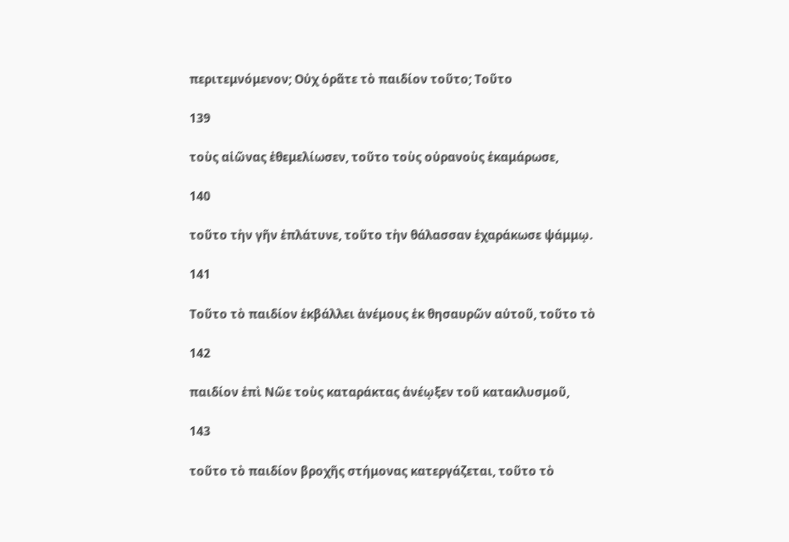περιτεμνόμενον; Οὐχ ὁρᾶτε τὸ παιδίον τοῦτο; Τοῦτο

139

τοὺς αἰῶνας ἐθεμελίωσεν, τοῦτο τοὺς οὐρανοὺς ἐκαμάρωσε,

140

τοῦτο τὴν γῆν ἐπλάτυνε, τοῦτο τὴν θάλασσαν ἐχαράκωσε ψάμμῳ.

141

Τοῦτο τὸ παιδίον ἐκβάλλει ἀνέμους ἐκ θησαυρῶν αὐτοῦ, τοῦτο τὸ

142

παιδίον ἐπὶ Νῶε τοὺς καταράκτας ἀνέῳξεν τοῦ κατακλυσμοῦ,

143

τοῦτο τὸ παιδίον βροχῆς στήμονας κατεργάζεται, τοῦτο τὸ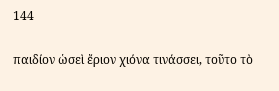144

παιδίον ὡσεὶ ἔριον χιόνα τινάσσει, τοῦτο τὸ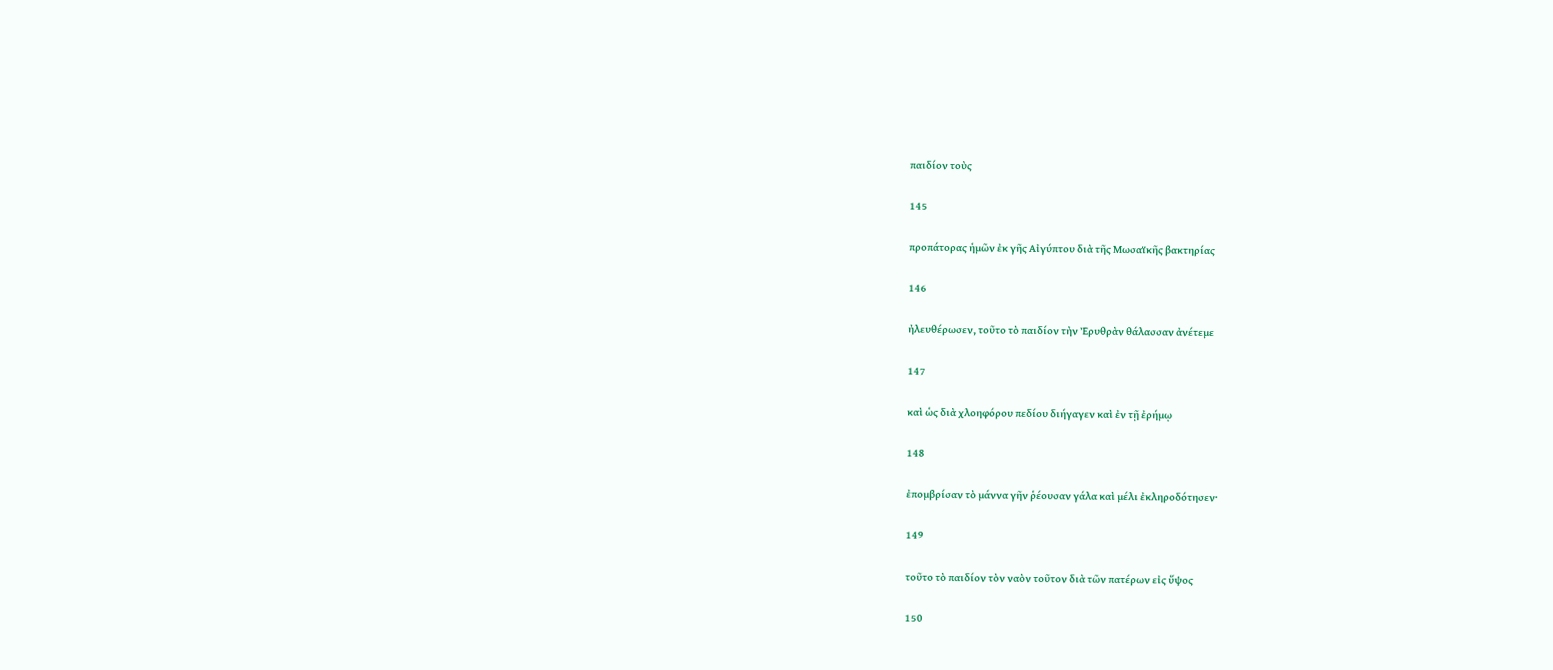παιδίον τοὺς

145

προπάτορας ἡμῶν ἐκ γῆς Αἰγύπτου διὰ τῆς Μωσαϊκῆς βακτηρίας

146

ἠλευθέρωσεν, τοῦτο τὸ παιδίον τὴν Ἐρυθρὰν θάλασσαν ἀνέτεμε

147

καὶ ὡς διὰ χλοηφόρου πεδίου διήγαγεν καὶ ἐν τῇ ἐρήμῳ

148

ἐπομβρίσαν τὸ μάννα γῆν ῥέουσαν γάλα καὶ μέλι ἐκληροδότησεν·

149

τοῦτο τὸ παιδίον τὸν ναὸν τοῦτον διὰ τῶν πατέρων εἰς ὕψος

150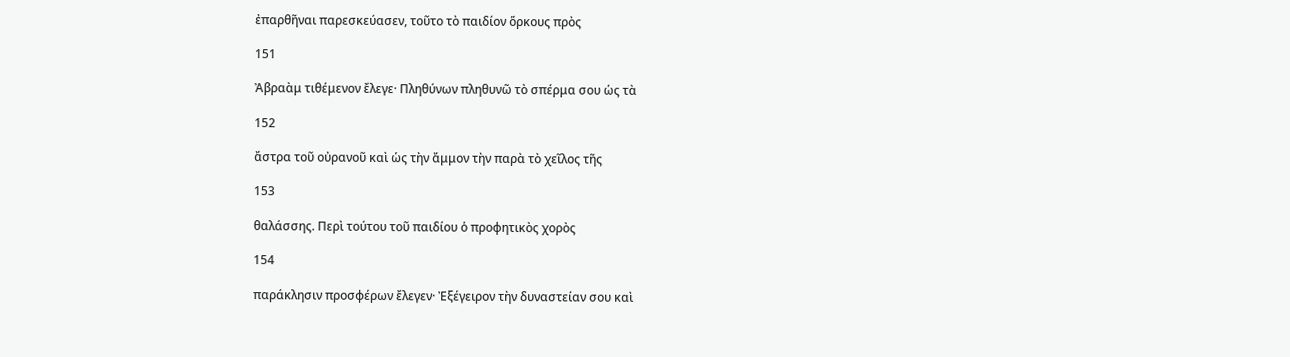ἐπαρθῆναι παρεσκεύασεν, τοῦτο τὸ παιδίον ὅρκους πρὸς

151

Ἀβραὰμ τιθέμενον ἔλεγε· Πληθύνων πληθυνῶ τὸ σπέρμα σου ὡς τὰ

152

ἄστρα τοῦ οὐρανοῦ καὶ ὡς τὴν ἄμμον τὴν παρὰ τὸ χεῖλος τῆς

153

θαλάσσης. Περὶ τούτου τοῦ παιδίου ὁ προφητικὸς χορὸς

154

παράκλησιν προσφέρων ἔλεγεν· Ἐξέγειρον τὴν δυναστείαν σου καὶ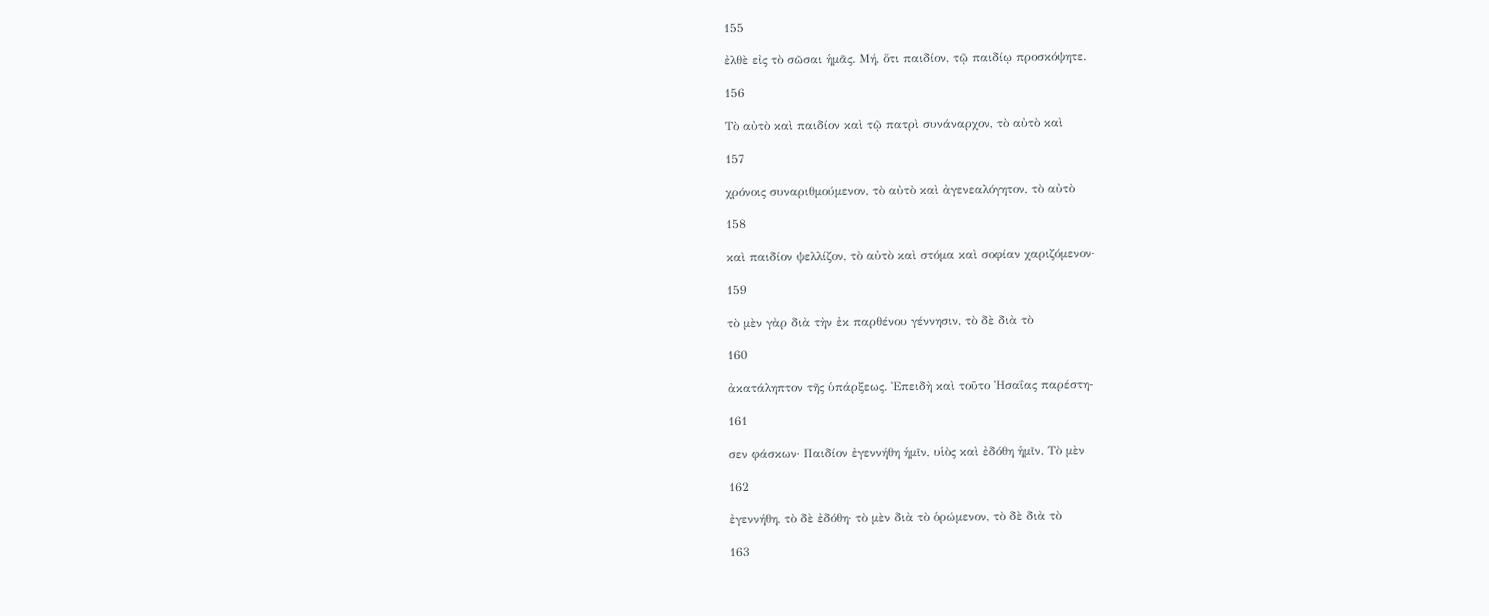155

ἐλθὲ εἰς τὸ σῶσαι ἡμᾶς. Μή, ὅτι παιδίον, τῷ παιδίῳ προσκόψητε.

156

Τὸ αὐτὸ καὶ παιδίον καὶ τῷ πατρὶ συνάναρχον, τὸ αὐτὸ καὶ

157

χρόνοις συναριθμούμενον, τὸ αὐτὸ καὶ ἀγενεαλόγητον, τὸ αὐτὸ

158

καὶ παιδίον ψελλίζον, τὸ αὐτὸ καὶ στόμα καὶ σοφίαν χαριζόμενον·

159

τὸ μὲν γὰρ διὰ τὴν ἐκ παρθένου γέννησιν, τὸ δὲ διὰ τὸ

160

ἀκατάληπτον τῆς ὑπάρξεως. Ἐπειδὴ καὶ τοῦτο Ἠσαΐας παρέστη-

161

σεν φάσκων· Παιδίον ἐγεννήθη ἡμῖν, υἱὸς καὶ ἐδόθη ἡμῖν. Τὸ μὲν

162

ἐγεννήθη, τὸ δὲ ἐδόθη· τὸ μὲν διὰ τὸ ὁρώμενον, τὸ δὲ διὰ τὸ

163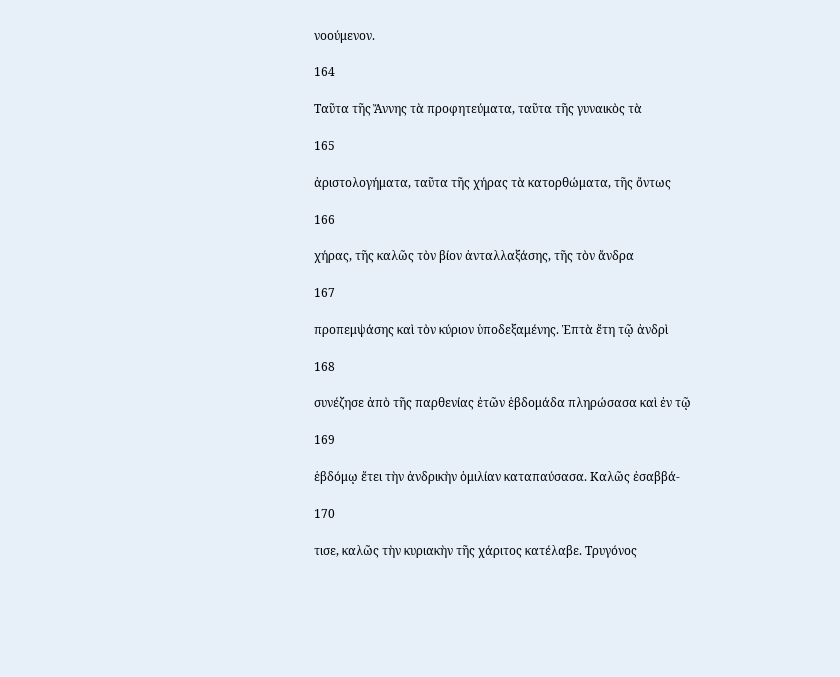νοούμενον.

164

Ταῦτα τῆς Ἄννης τὰ προφητεύματα, ταῦτα τῆς γυναικὸς τὰ

165

ἀριστολογήματα, ταῦτα τῆς χήρας τὰ κατορθώματα, τῆς ὄντως

166

χήρας, τῆς καλῶς τὸν βίον ἀνταλλαξάσης, τῆς τὸν ἄνδρα

167

προπεμψάσης καὶ τὸν κύριον ὑποδεξαμένης. Ἑπτὰ ἔτη τῷ ἀνδρὶ

168

συνέζησε ἀπὸ τῆς παρθενίας ἐτῶν ἑβδομάδα πληρώσασα καὶ ἐν τῷ

169

ἑβδόμῳ ἔτει τὴν ἀνδρικὴν ὁμιλίαν καταπαύσασα. Καλῶς ἐσαββά-

170

τισε, καλῶς τὴν κυριακὴν τῆς χάριτος κατέλαβε. Τρυγόνος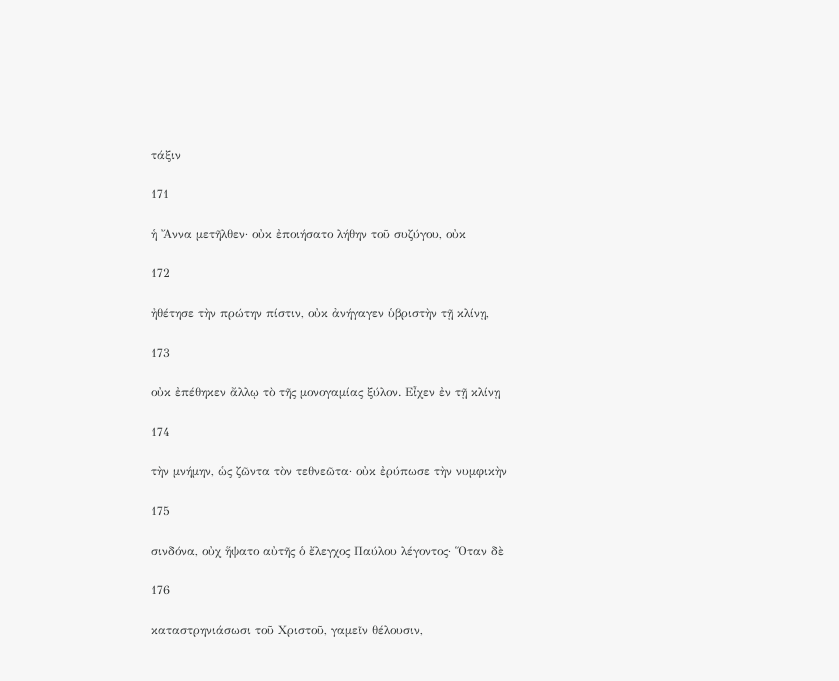τάξιν

171

ἡ Ἄννα μετῆλθεν· οὐκ ἐποιήσατο λήθην τοῦ συζύγου, οὐκ

172

ἠθέτησε τὴν πρώτην πίστιν, οὐκ ἀνήγαγεν ὑβριστὴν τῇ κλίνῃ,

173

οὐκ ἐπέθηκεν ἄλλῳ τὸ τῆς μονογαμίας ξύλον. Εἶχεν ἐν τῇ κλίνῃ

174

τὴν μνήμην, ὡς ζῶντα τὸν τεθνεῶτα· οὐκ ἐρύπωσε τὴν νυμφικὴν

175

σινδόνα, οὐχ ἥψατο αὐτῆς ὁ ἔλεγχος Παύλου λέγοντος· Ὅταν δὲ

176

καταστρηνιάσωσι τοῦ Χριστοῦ, γαμεῖν θέλουσιν,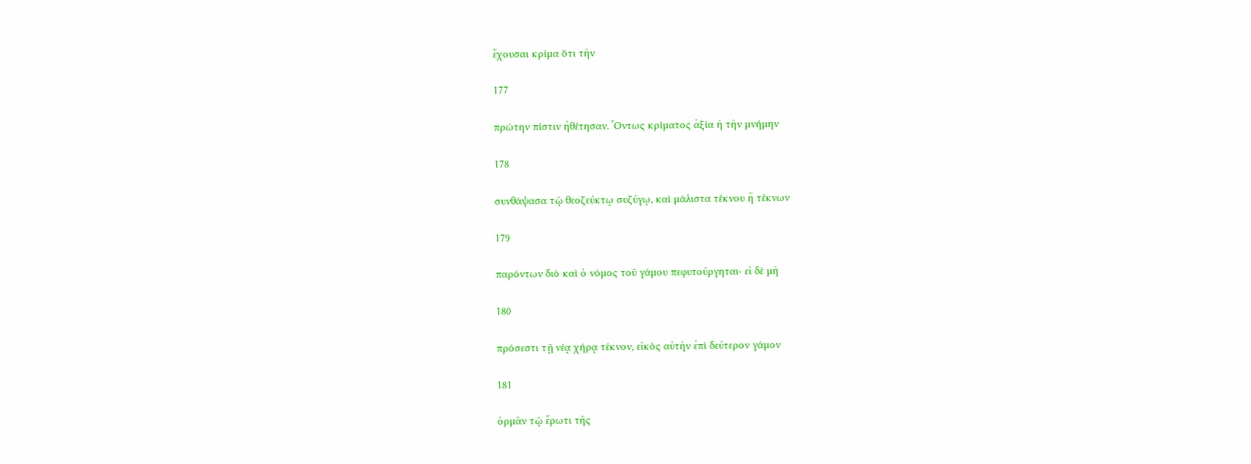ἔχουσαι κρίμα ὅτι τὴν

177

πρώτην πίστιν ἠθέτησαν. Ὄντως κρίματος ἀξία ἡ τὴν μνήμην

178

συνθάψασα τῷ θεοζεύκτῳ συζύγῳ, καὶ μάλιστα τέκνου ἢ τέκνων

179

παρόντων διὸ καὶ ὁ νόμος τοῦ γάμου πεφυτούργηται· εἰ δὲ μὴ

180

πρόσεστι τῇ νέᾳ χήρᾳ τέκνον, εἰκὸς αὐτὴν ἐπὶ δεύτερον γάμον

181

ὁρμᾶν τῷ ἔρωτι τῆς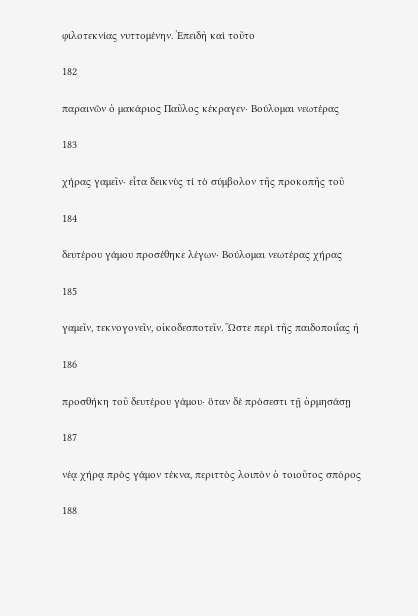φιλοτεκνίας νυττομένην. Ἐπειδὴ καὶ τοῦτο

182

παραινῶν ὁ μακάριος Παῦλος κέκραγεν· Βούλομαι νεωτέρας

183

χήρας γαμεῖν· εἶτα δεικνὺς τί τὸ σύμβολον τῆς προκοπῆς τοῦ

184

δευτέρου γάμου προσέθηκε λέγων· Βούλομαι νεωτέρας χήρας

185

γαμεῖν, τεκνογονεῖν, οἰκοδεσποτεῖν. Ὥστε περὶ τῆς παιδοποιΐας ἡ

186

προσθήκη τοῦ δευτέρου γάμου· ὅταν δὲ πρόσεστι τῇ ὁρμησάσῃ

187

νέᾳ χήρᾳ πρὸς γάμον τέκνα, περιττὸς λοιπὸν ὁ τοιοῦτος σπόρος

188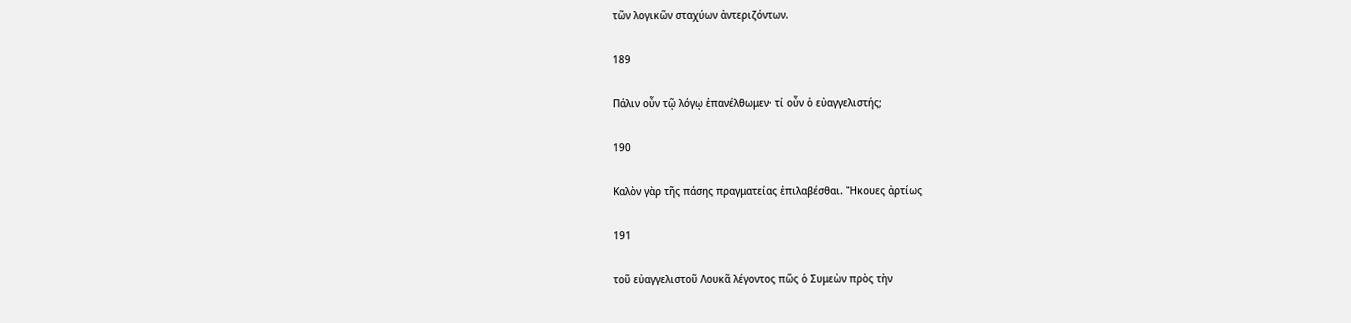τῶν λογικῶν σταχύων ἀντεριζόντων.

189

Πάλιν οὖν τῷ λόγῳ ἐπανέλθωμεν· τί οὖν ὁ εὐαγγελιστής;

190

Καλὸν γὰρ τῆς πάσης πραγματείας ἐπιλαβέσθαι. Ἤκουες ἀρτίως

191

τοῦ εὐαγγελιστοῦ Λουκᾶ λέγοντος πῶς ὁ Συμεὼν πρὸς τὴν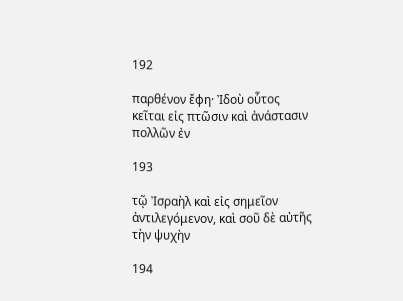192

παρθένον ἔφη· Ἰδοὺ οὗτος κεῖται εἰς πτῶσιν καὶ ἀνάστασιν πολλῶν ἐν

193

τῷ Ἰσραὴλ καὶ εἰς σημεῖον ἀντιλεγόμενον, καὶ σοῦ δὲ αὐτῆς τὴν ψυχὴν

194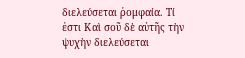διελεύσεται ῥομφαία. Τί ἐστι Καὶ σοῦ δὲ αὐτῆς τὴν ψυχὴν διελεύσεται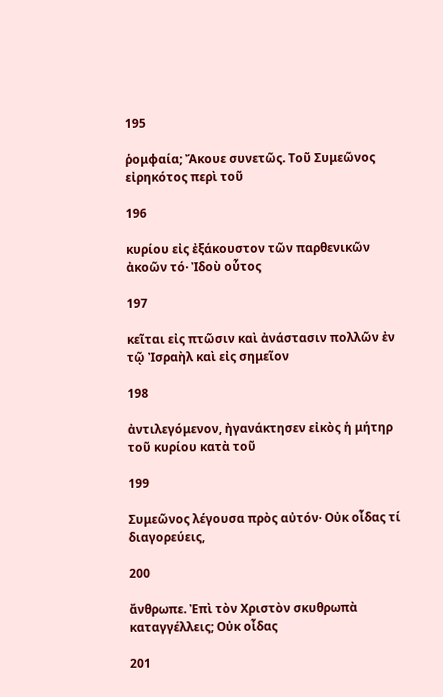195

ῥομφαία; Ἄκουε συνετῶς. Τοῦ Συμεῶνος εἰρηκότος περὶ τοῦ

196

κυρίου εἰς ἐξάκουστον τῶν παρθενικῶν ἀκοῶν τό· Ἰδοὺ οὗτος

197

κεῖται εἰς πτῶσιν καὶ ἀνάστασιν πολλῶν ἐν τῷ Ἰσραὴλ καὶ εἰς σημεῖον

198

ἀντιλεγόμενον, ἠγανάκτησεν εἰκὸς ἡ μήτηρ τοῦ κυρίου κατὰ τοῦ

199

Συμεῶνος λέγουσα πρὸς αὐτόν· Οὐκ οἶδας τί διαγορεύεις,

200

ἄνθρωπε. Ἐπὶ τὸν Χριστὸν σκυθρωπὰ καταγγέλλεις; Οὐκ οἶδας

201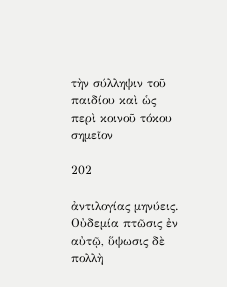τὴν σύλληψιν τοῦ παιδίου καὶ ὡς περὶ κοινοῦ τόκου σημεῖον

202

ἀντιλογίας μηνύεις. Οὐδεμία πτῶσις ἐν αὐτῷ, ὕψωσις δὲ πολλὴ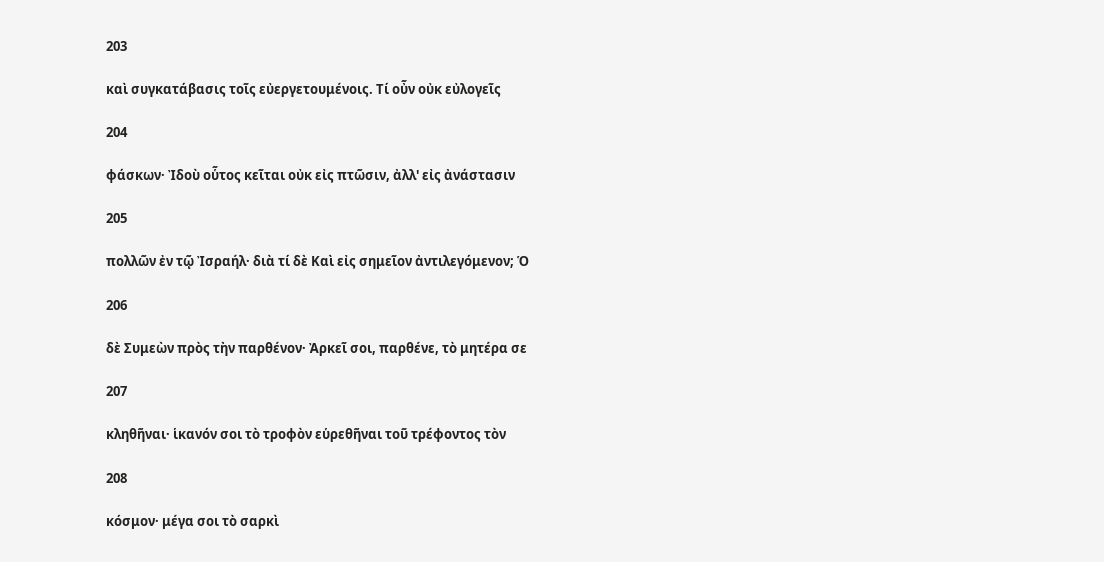203

καὶ συγκατάβασις τοῖς εὐεργετουμένοις. Τί οὖν οὐκ εὐλογεῖς

204

φάσκων· Ἰδοὺ οὗτος κεῖται οὐκ εἰς πτῶσιν, ἀλλ' εἰς ἀνάστασιν

205

πολλῶν ἐν τῷ Ἰσραήλ· διὰ τί δὲ Καὶ εἰς σημεῖον ἀντιλεγόμενον; Ὁ

206

δὲ Συμεὼν πρὸς τὴν παρθένον· Ἀρκεῖ σοι, παρθένε, τὸ μητέρα σε

207

κληθῆναι· ἱκανόν σοι τὸ τροφὸν εὑρεθῆναι τοῦ τρέφοντος τὸν

208

κόσμον· μέγα σοι τὸ σαρκὶ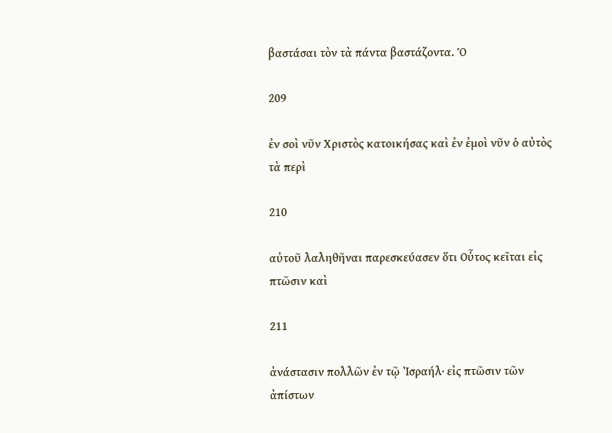βαστάσαι τὸν τὰ πάντα βαστάζοντα. Ὁ

209

ἐν σοὶ νῦν Χριστὸς κατοικήσας καὶ ἐν ἐμοὶ νῦν ὁ αὐτὸς τὰ περὶ

210

αὐτοῦ λαληθῆναι παρεσκεύασεν ὅτι Οὗτος κεῖται εἰς πτῶσιν καὶ

211

ἀνάστασιν πολλῶν ἐν τῷ Ἰσραήλ· εἰς πτῶσιν τῶν ἀπίστων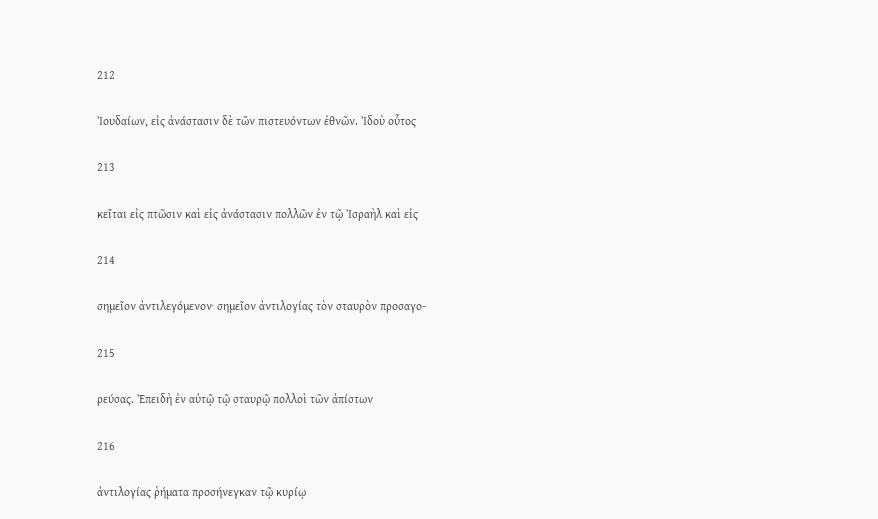212

Ἰουδαίων, εἰς ἀνάστασιν δὲ τῶν πιστευόντων ἐθνῶν. Ἰδοὺ οὗτος

213

κεῖται εἰς πτῶσιν καὶ εἰς ἀνάστασιν πολλῶν ἐν τῷ Ἰσραὴλ καὶ εἰς

214

σημεῖον ἀντιλεγόμενον· σημεῖον ἀντιλογίας τὸν σταυρὸν προσαγο-

215

ρεύσας. Ἐπειδὴ ἐν αὐτῷ τῷ σταυρῷ πολλοὶ τῶν ἀπίστων

216

ἀντιλογίας ῥήματα προσήνεγκαν τῷ κυρίῳ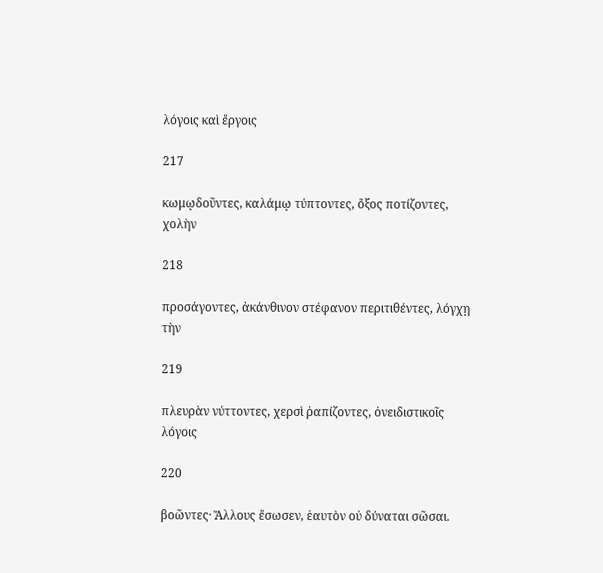λόγοις καὶ ἔργοις

217

κωμῳδοῦντες, καλάμῳ τύπτοντες, ὄξος ποτίζοντες, χολὴν

218

προσάγοντες, ἀκάνθινον στέφανον περιτιθέντες, λόγχῃ τὴν

219

πλευρὰν νύττοντες, χερσὶ ῥαπίζοντες, ὀνειδιστικοῖς λόγοις

220

βοῶντες· Ἄλλους ἔσωσεν, ἑαυτὸν οὐ δύναται σῶσαι.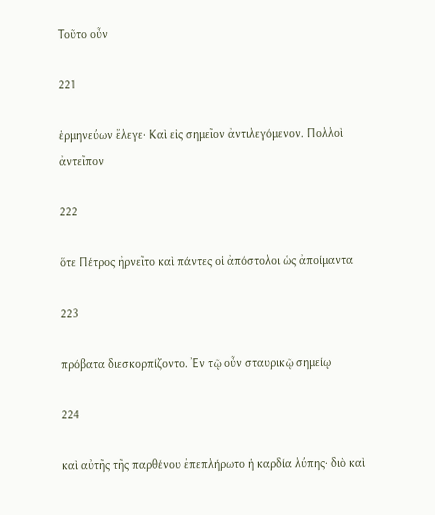Τοῦτο οὖν

221

ἑρμηνεύων ἔλεγε· Καὶ εἰς σημεῖον ἀντιλεγόμενον. Πολλοὶ ἀντεῖπον

222

ὅτε Πέτρος ἠρνεῖτο καὶ πάντες οἱ ἀπόστολοι ὡς ἀποίμαντα

223

πρόβατα διεσκορπίζοντο. Ἐν τῷ οὖν σταυρικῷ σημείῳ

224

καὶ αὐτῆς τῆς παρθένου ἐπεπλήρωτο ἡ καρδία λύπης· διὸ καὶ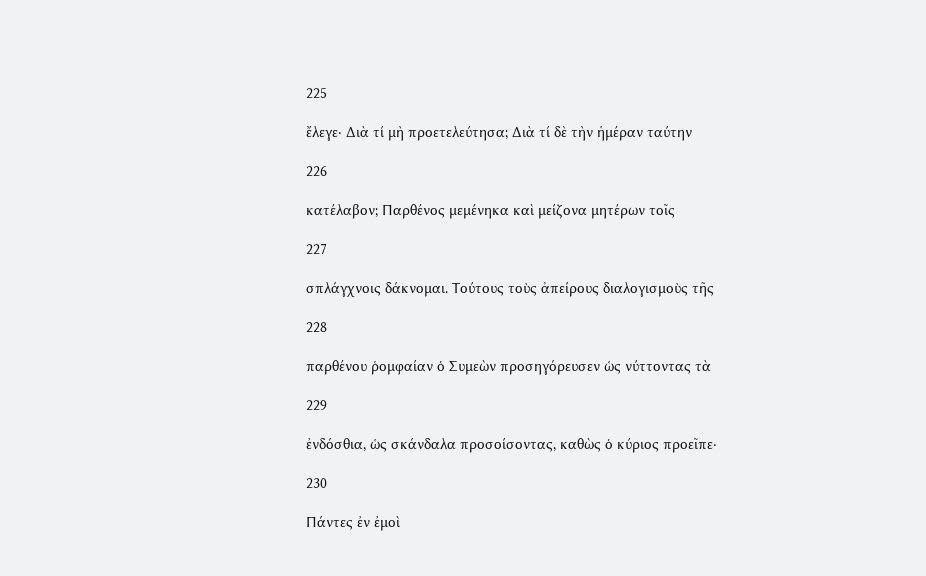225

ἔλεγε· Διὰ τί μὴ προετελεύτησα; Διὰ τί δὲ τὴν ἡμέραν ταύτην

226

κατέλαβον; Παρθένος μεμένηκα καὶ μείζονα μητέρων τοῖς

227

σπλάγχνοις δάκνομαι. Τούτους τοὺς ἀπείρους διαλογισμοὺς τῆς

228

παρθένου ῥομφαίαν ὁ Συμεὼν προσηγόρευσεν ὡς νύττοντας τὰ

229

ἐνδόσθια, ὡς σκάνδαλα προσοίσοντας, καθὼς ὁ κύριος προεῖπε·

230

Πάντες ἐν ἐμοὶ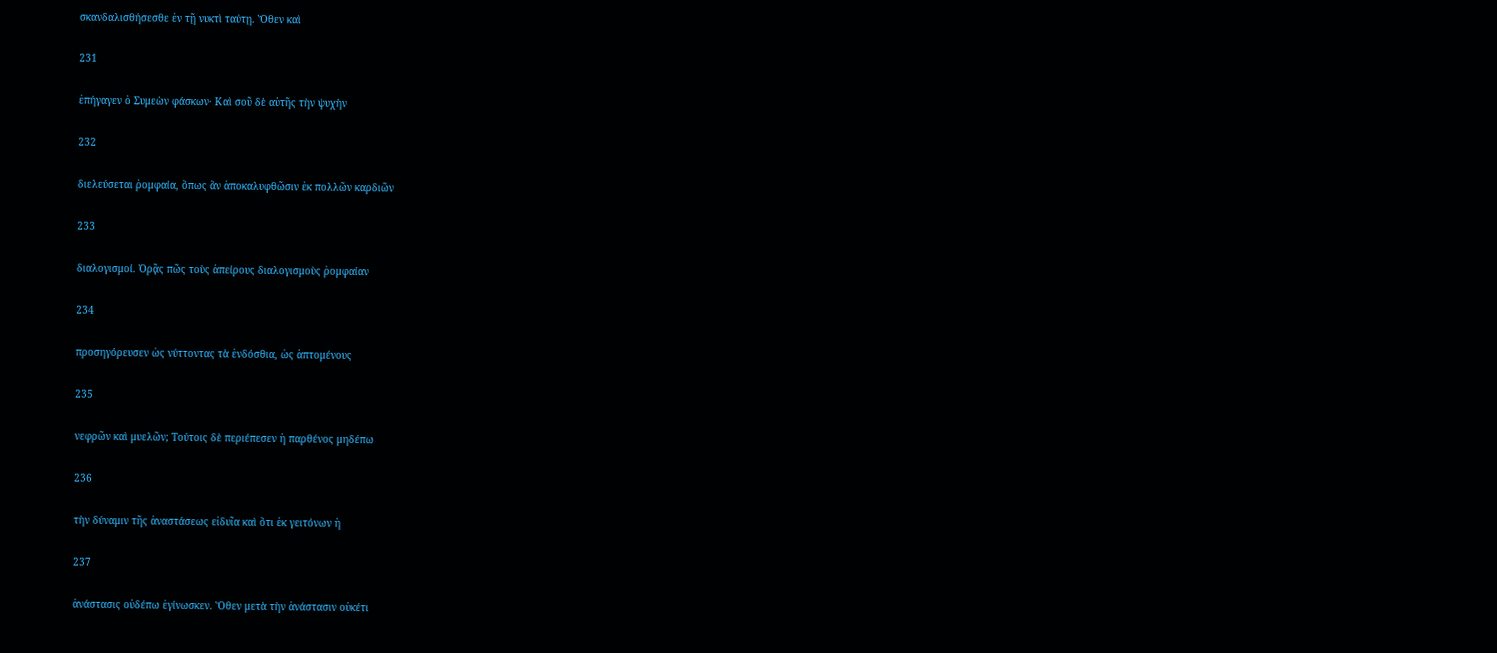σκανδαλισθήσεσθε ἐν τῇ νυκτὶ ταύτῃ. Ὅθεν καὶ

231

ἐπήγαγεν ὁ Συμεὼν φάσκων· Καὶ σοῦ δὲ αὐτῆς τὴν ψυχὴν

232

διελεύσεται ῥομφαία, ὅπως ἂν ἀποκαλυφθῶσιν ἐκ πολλῶν καρδιῶν

233

διαλογισμοί. Ὁρᾷς πῶς τοὺς ἀπείρους διαλογισμοὺς ῥομφαίαν

234

προσηγόρευσεν ὡς νύττοντας τὰ ἐνδόσθια, ὡς ἁπτομένους

235

νεφρῶν καὶ μυελῶν; Τούτοις δὲ περιέπεσεν ἡ παρθένος μηδέπω

236

τὴν δύναμιν τῆς ἀναστάσεως εἰδυῖα καὶ ὅτι ἐκ γειτόνων ἡ

237

ἀνάστασις οὐδέπω ἐγίνωσκεν. Ὅθεν μετὰ τὴν ἀνάστασιν οὐκέτι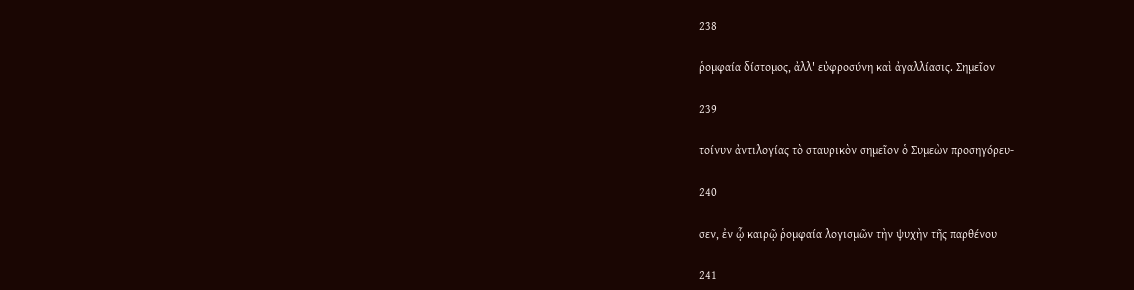238

ῥομφαία δίστομος, ἀλλ' εὐφροσύνη καὶ ἀγαλλίασις. Σημεῖον

239

τοίνυν ἀντιλογίας τὸ σταυρικὸν σημεῖον ὁ Συμεὼν προσηγόρευ-

240

σεν, ἐν ᾧ καιρῷ ῥομφαία λογισμῶν τὴν ψυχὴν τῆς παρθένου

241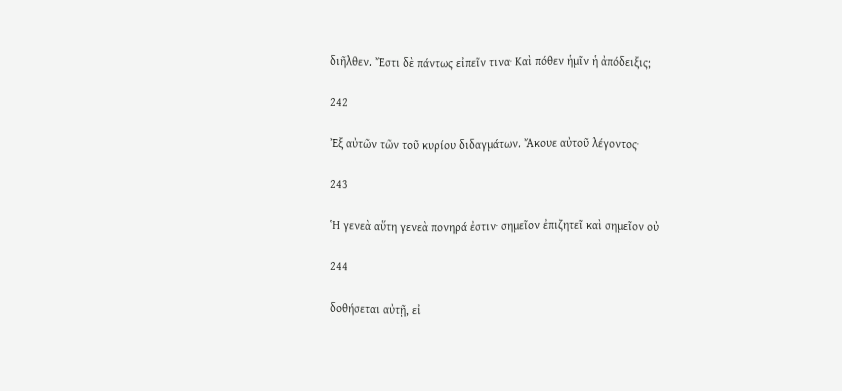διῆλθεν. Ἔστι δὲ πάντως εἰπεῖν τινα· Καὶ πόθεν ἡμῖν ἡ ἀπόδειξις;

242

Ἐξ αὐτῶν τῶν τοῦ κυρίου διδαγμάτων. Ἄκουε αὐτοῦ λέγοντος·

243

Ἡ γενεὰ αὕτη γενεὰ πονηρά ἐστιν· σημεῖον ἐπιζητεῖ καὶ σημεῖον οὐ

244

δοθήσεται αὐτῇ, εἰ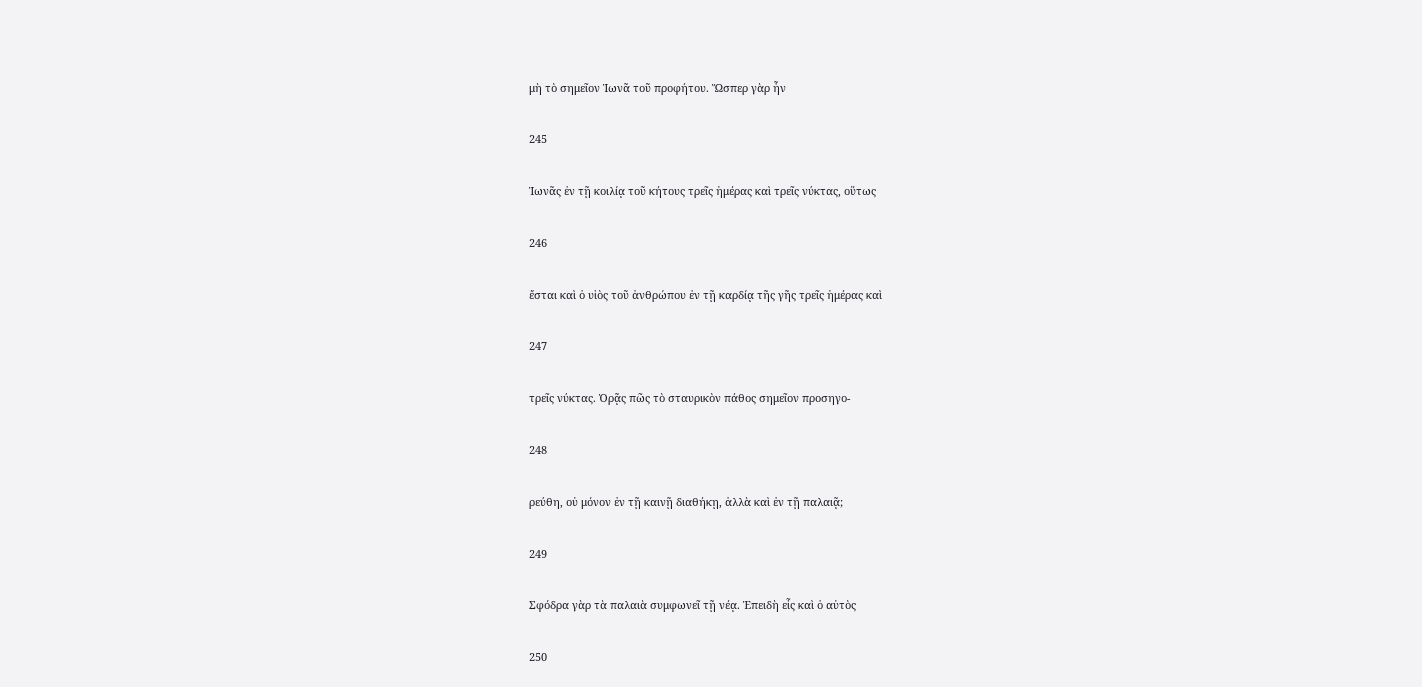μὴ τὸ σημεῖον Ἰωνᾶ τοῦ προφήτου. Ὥσπερ γὰρ ἦν

245

Ἰωνᾶς ἐν τῇ κοιλίᾳ τοῦ κήτους τρεῖς ἡμέρας καὶ τρεῖς νύκτας, οὕτως

246

ἔσται καὶ ὁ υἱὸς τοῦ ἀνθρώπου ἐν τῇ καρδίᾳ τῆς γῆς τρεῖς ἡμέρας καὶ

247

τρεῖς νύκτας. Ὁρᾷς πῶς τὸ σταυρικὸν πάθος σημεῖον προσηγο-

248

ρεύθη, οὐ μόνον ἐν τῇ καινῇ διαθήκῃ, ἀλλὰ καὶ ἐν τῇ παλαιᾷ;

249

Σφόδρα γὰρ τὰ παλαιὰ συμφωνεῖ τῇ νέᾳ. Ἐπειδὴ εἷς καὶ ὁ αὐτὸς

250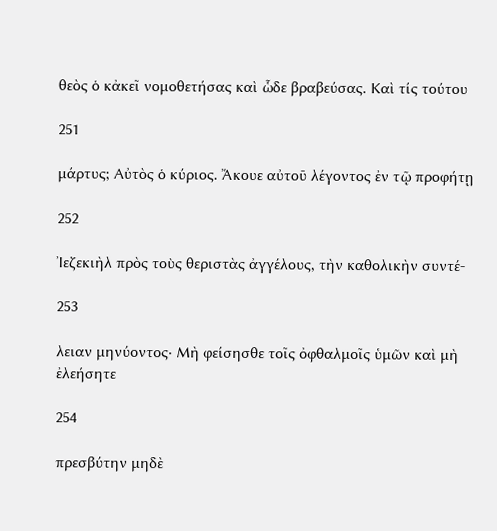θεὸς ὁ κἀκεῖ νομοθετήσας καὶ ὧδε βραβεύσας. Καὶ τίς τούτου

251

μάρτυς; Αὐτὸς ὁ κύριος. Ἄκουε αὐτοῦ λέγοντος ἐν τῷ προφήτῃ

252

Ἰεζεκιὴλ πρὸς τοὺς θεριστὰς ἀγγέλους, τὴν καθολικὴν συντέ-

253

λειαν μηνύοντος· Μὴ φείσησθε τοῖς ὀφθαλμοῖς ὑμῶν καὶ μὴ ἐλεήσητε

254

πρεσβύτην μηδὲ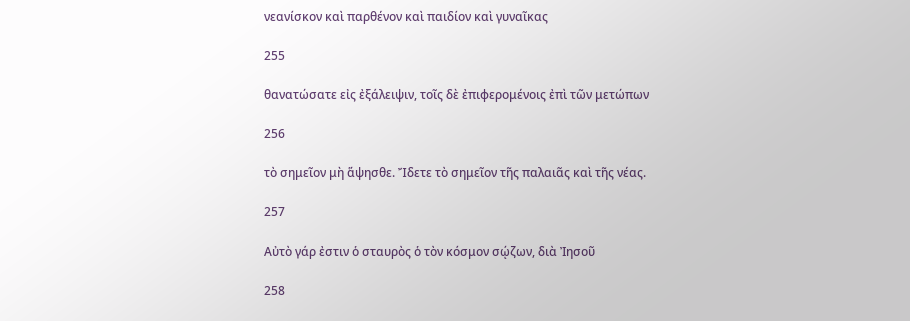νεανίσκον καὶ παρθένον καὶ παιδίον καὶ γυναῖκας

255

θανατώσατε εἰς ἐξάλειψιν, τοῖς δὲ ἐπιφερομένοις ἐπὶ τῶν μετώπων

256

τὸ σημεῖον μὴ ἅψησθε. Ἴδετε τὸ σημεῖον τῆς παλαιᾶς καὶ τῆς νέας.

257

Αὐτὸ γάρ ἐστιν ὁ σταυρὸς ὁ τὸν κόσμον σῴζων, διὰ Ἰησοῦ

258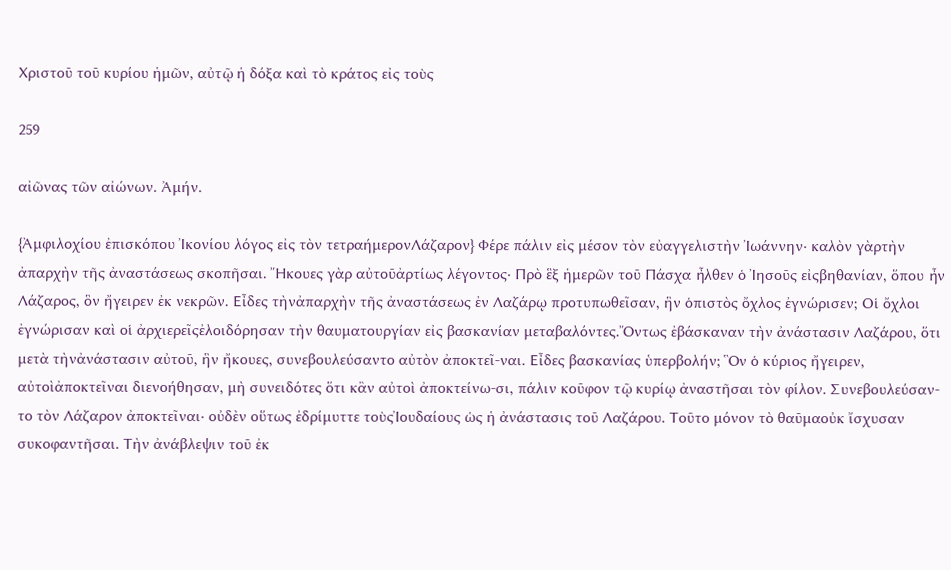Χριστοῦ τοῦ κυρίου ἡμῶν, αὐτῷ ἡ δόξα καὶ τὸ κράτος εἰς τοὺς

259

αἰῶνας τῶν αἰώνων. Ἀμήν.

{Ἀμφιλοχίου ἐπισκόπου Ἰκονίου λόγος εἰς τὸν τετραήμερονΛάζαρον} Φέρε πάλιν εἰς μέσον τὸν εὐαγγελιστὴν Ἰωάννην· καλὸν γὰρτὴν ἀπαρχὴν τῆς ἀναστάσεως σκοπῆσαι. Ἤκουες γὰρ αὐτοῦἀρτίως λέγοντος· Πρὸ ἓξ ἡμερῶν τοῦ Πάσχα ἦλθεν ὁ Ἰησοῦς εἰςβηθανίαν, ὅπου ἦν Λάζαρος, ὃν ἤγειρεν ἐκ νεκρῶν. Εἶδες τὴνἀπαρχὴν τῆς ἀναστάσεως ἐν Λαζάρῳ προτυπωθεῖσαν, ἣν ὁπιστὸς ὄχλος ἐγνώρισεν; Οἱ ὄχλοι ἐγνώρισαν καὶ οἱ ἀρχιερεῖςἐλοιδόρησαν τὴν θαυματουργίαν εἰς βασκανίαν μεταβαλόντες.Ὄντως ἐβάσκαναν τὴν ἀνάστασιν Λαζάρου, ὅτι μετὰ τὴνἀνάστασιν αὐτοῦ, ἣν ἤκουες, συνεβουλεύσαντο αὐτὸν ἀποκτεῖ-ναι. Εἶδες βασκανίας ὑπερβολήν; Ὃν ὁ κύριος ἤγειρεν, αὐτοὶἀποκτεῖναι διενοήθησαν, μὴ συνειδότες ὅτι κἂν αὐτοὶ ἀποκτείνω-σι, πάλιν κοῦφον τῷ κυρίῳ ἀναστῆσαι τὸν φίλον. Συνεβουλεύσαν-το τὸν Λάζαρον ἀποκτεῖναι· οὐδὲν οὕτως ἐδρίμυττε τοὺςἸουδαίους ὡς ἡ ἀνάστασις τοῦ Λαζάρου. Τοῦτο μόνον τὸ θαῦμαοὐκ ἴσχυσαν συκοφαντῆσαι. Τὴν ἀνάβλεψιν τοῦ ἐκ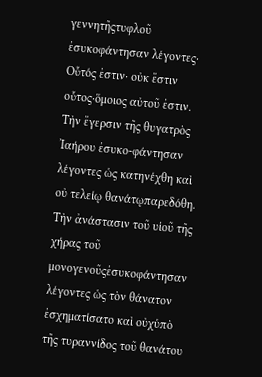γεννητῆςτυφλοῦ ἐσυκοφάντησαν λέγοντες· Οὗτός ἐστιν· οὐκ ἔστιν οὗτος·ὅμοιος αὐτοῦ ἐστιν. Τὴν ἔγερσιν τῆς θυγατρὸς Ἰαήρου ἐσυκο-φάντησαν λέγοντες ὡς κατηνέχθη καὶ οὐ τελείῳ θανάτῳπαρεδόθη. Τὴν ἀνάστασιν τοῦ υἱοῦ τῆς χήρας τοῦ μονογενοῦςἐσυκοφάντησαν λέγοντες ὡς τὸν θάνατον ἐσχηματίσατο καὶ οὐχὑπὸ τῆς τυραννίδος τοῦ θανάτου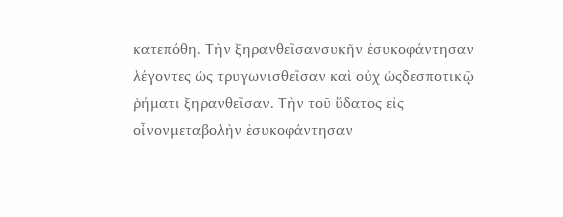κατεπόθη. Τὴν ξηρανθεῖσανσυκῆν ἐσυκοφάντησαν λέγοντες ὡς τρυγωνισθεῖσαν καὶ οὐχ ὡςδεσποτικῷ ῥήματι ξηρανθεῖσαν. Τὴν τοῦ ὕδατος εἰς οἶνονμεταβολὴν ἐσυκοφάντησαν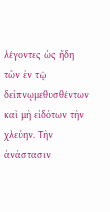λέγοντες ὡς ἤδη τῶν ἐν τῷ δείπνῳμεθυσθέντων καὶ μὴ εἰδότων τὴν χλεύην. Τὴν ἀνάστασιν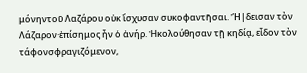μόνηντοῦ Λαζάρου οὐκ ἴσχυσαν συκοφαντῆσαι. Ἤ|δεισαν τὸν Λάζαρον·ἐπίσημος ἦν ὁ ἀνήρ. Ἠκολούθησαν τῇ κηδίᾳ, εἶδον τὸν τάφονσφραγιζόμενον,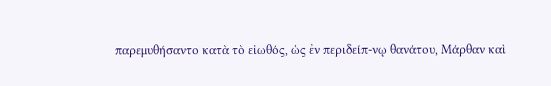παρεμυθήσαντο κατὰ τὸ εἰωθός, ὡς ἐν περιδείπ-νῳ θανάτου, Μάρθαν καὶ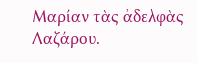Μαρίαν τὰς ἀδελφὰς Λαζάρου.